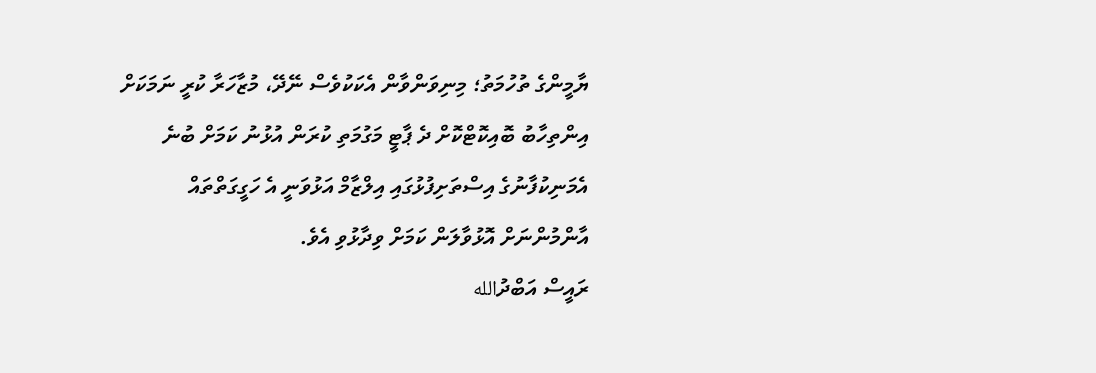ޔާމީންގެ ތުހުމަތު؛ މިނިވަންވާން އެކަކުވެސް ނޭދޭ، މުޒާހަރާ ކުރީ ނަމަކަށް
އިންތިހާބު ބޮއިކޮޓްކޮށް ދެ ޕާޓީ މަގުމަތި ކުރަން އުޅުނު ކަމަށް ބުނެ އެމަނިކުފާނުގެ އިސްތަށިފުޅުގައި އިލްޒާމް އަޅުވަނީ އެ ހަގީގަތްތައް އާންމުންނަށް އޮޅުވާލަން ކަމަށް ވިދާޅުވި އެވެ.
ރައީސް އަބްދުالله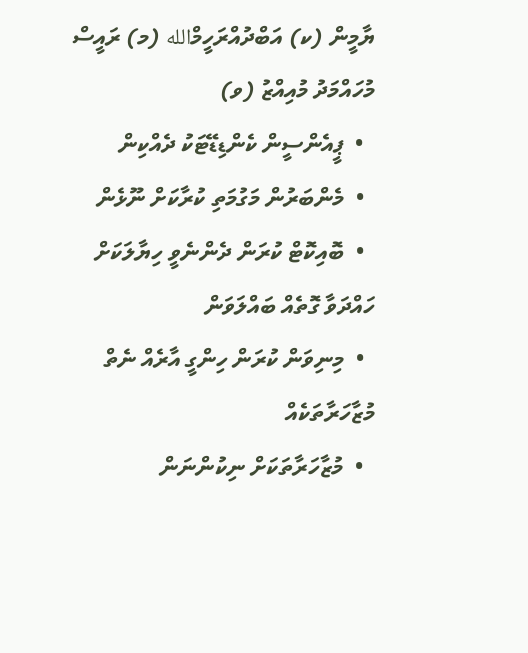ޔާމީން (ކ) އަބްދުއްރަހީމްالله (މ) ރައީސް މުހައްމަދު މުއިއްޒު (ވ)
  •  ޕީއެންސީން ކެންޑިޑޭޓަކު ދެއްކިން
  •  މެންބަރުން މަގުމަތި ކުރާކަށް ނޫޅެން
  •  ބޮއިކޮޓް ކުރަން ދެންނެވީ ހިޔާލަކަށް ހައްދަވާ ގޮތެއް ބައްލަވަން
  •  މިނިވަން ކުރަން ހިންގީ އާރެއް ނެތް މުޒާހަރާތަކެއް
  •  މުޒާހަރާތަކަށް ނިކުންނަން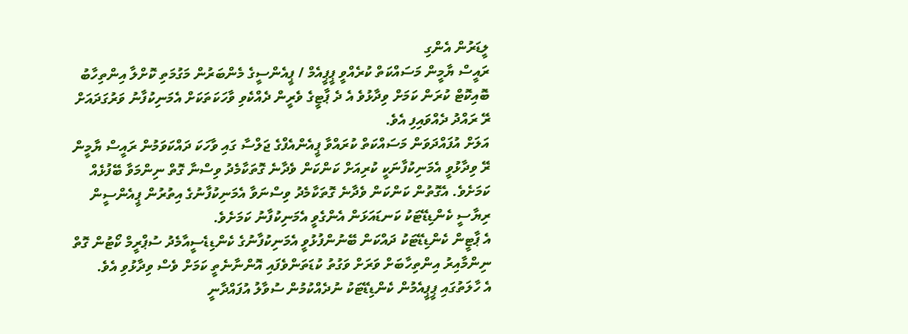ލީޑަރުން އެންގި
ރައީސް ޔާމީން މަސައްކަތް ކުރެއްވީ ޕީޕީއެމް / ޕީއެންސީގެ މެންބަރުން މަގުމަތި ކޮށްލާ އިންތިހާބު ބޮއިކޮޓް ކުރަން ކަމަށް ވިދާޅުވެ އެ ދެ ޕާޓީގެ ވެރީން ދެއްކެވި ވާހަކަތަކަށް އެމަނިކުފާނު ވަރުގަދައަށް ރޭ ރައްދު ދެއްވައިފި އެވެ.
އަލަށް އުފައްދަވަން މަސައްކަތް ކުރައްވާ ޕީއެންއެފްގެ ޖަލްސާ ގައި ވާހަކަ ދައްކަވަމުން ރައީސް ޔާމީން ރޭ ވިދާޅުވީ އެމަނިކުފާނަކީ ކުރިއަށް ކަންކަން ވެދާނެ ގޮތަކާމެދު ވިސްނާ ގޮތް ނިންމަވާ ބޭފުޅެއް ކަމަށެވެ. އެގޮތުން ކަންކަން ވެދާނެ ގޮތަކާމެދު ވިސްނަވާ އެމަނިކުފާނުގެ އިތުރުން ޕީއެންސީން ރިޔާސީ ކެންޑިޑޭޓަކު ކަނޑައަޅަން އެންގެވީ އެމަނިކުފާނު ކަމަށެވެ.
އެ ޕާޓީން ކެންޑިޑޭޓަކު ދައްކަން ބޭނުންފުޅުވީ އެމަނިކުފާނުގެ ކެންޑިޑެސީއާމެދު ސުޕްރީމް ކޯޓުން ގޮތް ނިންމާއިރު އިންތިހާބަށް ވަރަށް ވަގުތު ކުޑަތަންވެފައި އޮންނާނެތީ ކަމަށް ވެސް ވިދާޅުވި އެވެ.
އެ ހާލަތުގައި ޕީޕީއެމުން ކެންޑިޑޭޓަކު ނުދެއްކުމުން ސުވާލު އުފައްދާނީ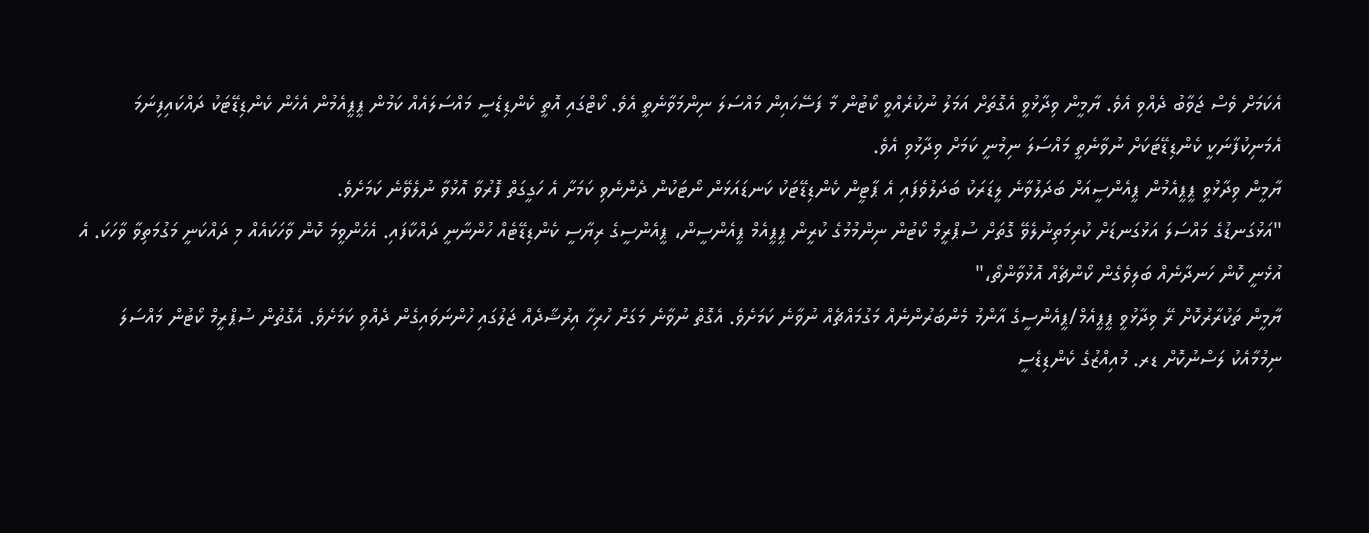އެކަމަށް ވެސް ޖަވާބު ދެއްވި އެވެ. ޔާމީން ވިދާޅުވީ އެގޮތަށް އަމަލު ނުކުރެއްވީ ކޯޓުން މާ ފަސޭހައިން މައްސަލަ ނިންމަވާނެތީ އެވެ. ކޯޓްގައި އޮތީ ކެންޑިޑެސީ މައްސަލައެއް ކަމުން ޕީޕީއެމުން އެހެން ކެންޑިޑޭޓަކު ދައްކައިފިނަމަ އެމަނިކުފާނަކީ ކެންޑިޑޭޓަކަށް ނުވާނެތީ މައްސަލަ ނިމުނީ ކަމަށް ވިދާޅުވި އެވެ.
ޔާމީން ވިދާޅުވީ ޕީޕީއެމުން ޕީއެންސީއަށް ބަދަލުވާނެ ލީޑަރަކު ބަދަލުވެފައި އެ ޕާޓީން ކެންޑިޑޭޓަކު ކަނޑައަޅަން ނޯޓަކުން ދެންނެވި ކަމަށާ އެ ހަގީގަތް ފޮރުވާ އޮޅުވާ ނުލެވޭނެ ކަމަށެވެ.
"އަޅުގަނޑުގެ މައްސަލަ އަޅުގަނޑަށް ކުރިމަތިނުލެވޭ ގޮތަށް ސުޕްރީމް ކޯޓުން ނިންމުމުގެ ކުރީން ޕީޕީއެމް ޕީއެންސީން، ޕީއެންސީގެ ރިޔާސީ ކެންޑިޑޭޓެއް ހުންނާނީ ދައްކާފައި. އެހެންވީމަ ކޮން ވާހަކައެއް މި ދައްކަނީ މަގުމަތިވާ ވާހަކަ. އެ އުޅެނީ ކޮން ހަނދާނެއް ބަލިވެގެން ކޯންޗެއް އޮޅުވާންތޯ،"
ޔާމީން ތަކުރާރުކޮށް ރޭ ވިދާޅުވީ ޕީޕީއެމް/ޕީއެންސީގެ އާންމު މެންބަރުންނެއް މަގުމައްޗެއް ނުވާނެ ކަމަށެވެ. އެގޮތް ނުވާނެ މަގަށް ހުރިހާ އިރުޝާދެއް ޖަލުގައި ހުންނަވައިގެން ދެއްވި ކަމަށެވެ. އެގޮތުން ސުޕްރީމް ކޯޓުން މައްސަލަ ނިމުމާއެކު ލަސްނުކޮށް ޑރ. މުއިއްޒުގެ ކެންޑިޑެސީ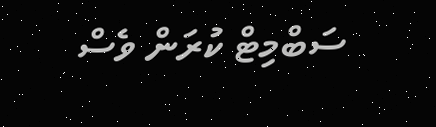ސަބްމިޓް ކުރަން ވެސް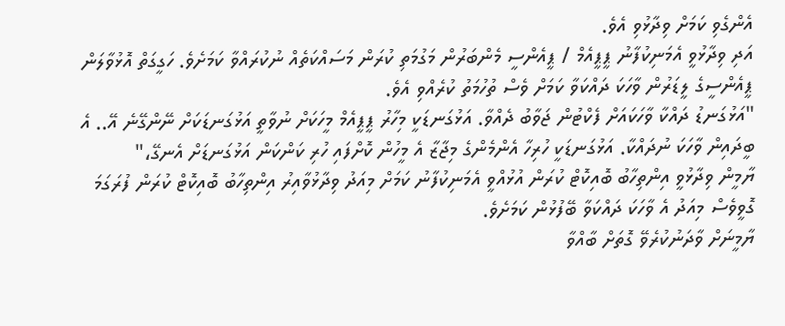އެންގެވި ކަމަށް ވިދާޅުވި އެވެ.
އަދި ވިދާޅުވީ އެމަނިކުފާނު ޕީޕީއެމް / ޕީއެންސީ މެންބަރުން މަގުމަތި ކުރަން މަސައްކަތެއް ނުކުރައްވާ ކަމަށެވެ. ހަގީގަތް އޮޅުވާލަން ޕީއެންސީގެ ލީޑަރުން ވާހަކަ ދައްކަވާ ކަމަށް ވެސް ތުހުމަތު ކުރެއްވި އެވެ.
"އަޅުގަނޑު ދައްކާ ވާހަކައަށް ފެކްޓުން ޖަވާބު ދެއްވާ. އަޅުގަނޑަކީ މިހާރު ޕީޕީއެމް މީހަކަށް ނުވާތީ އަޅުގަނޑަކަށް ނޭންގޭނެ އޭ.. އެ ބީދައިން ވާހަކަ ނުދައްކާ. އަޅުގަނޑަކީ ހުރިހާ އެންމެންގެ މިޖާޒާ އެ މީހުން ކޮށްފައި ހުރި ކަންކަން އަޅުގަނޑަށް އެނގޭ،"
ޔާމީން ވިދާޅުވީ އިންތިހާބު ބޮއިކޮޓް ކުރަން އުޅުއްވީ އެމަނިކުފާނު ކަމަށް މިއަދު ވިދާޅުވާއިރު އިންތިހާބު ބޮއިކޮޓް ކުރަން ފުރަގަމަ ގޮވީވެސް މިއަދު އެ ވާހަކަ ދައްކަވާ ބޭފުޅުން ކަމަށެވެ.
ޔާމީނަށް ވާދަނުކުރެވޭ ގޮތަށް ބާއްވާ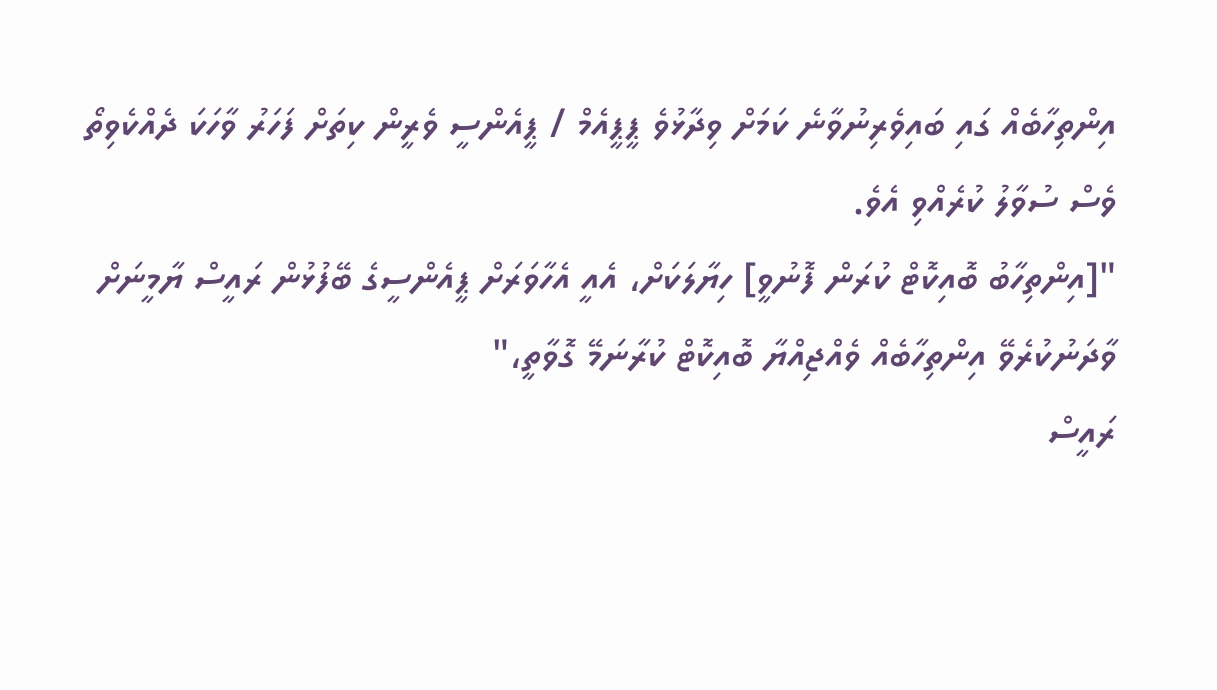އިންތިހާބެއް ގައި ބައިވެރިނުވާނެ ކަމަށް ވިދާޅުވެ ޕީޕީއެމް / ޕީއެންސީ ވެރީން ކިތަށް ފަހަރު ވާހަކަ ދެއްކެވިތޯ ވެސް ސުވާލު ކުރެއްވި އެވެ.
"[އިންތިހާބު ބޮއިކޮޓް ކުރަން ފޮނުވީ] ހިޔާލަކަށް، އެއީ އެހާވަރަށް ޕީއެންސީގެ ބޭފުޅުން ރައީސް ޔާމީނަށް ވާދަނުކުރެވޭ އިންތިހާބެއް ވެއްޖިއްޔާ ބޮއިކޮޓް ކުރާނަމޭ ގޮވާތީ،"
ރައީސް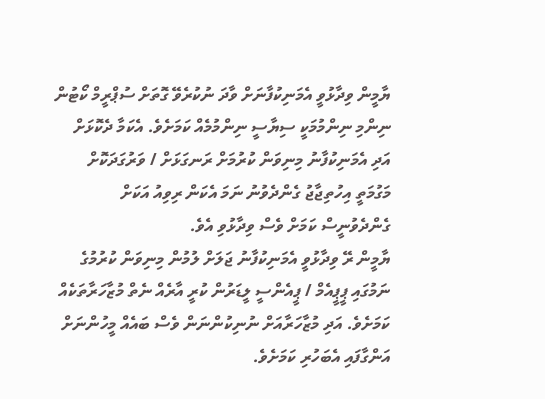ޔާމީން ވިދާޅުވީ އެމަނިކުފާނަށް ވާދަ ނުކުރެވޭ ގޮތަށް ސުޕްރީމް ކޯޓުން ނިންމި ނިންމުމަކީ ސިޔާސީ ނިންމުމެއް ކަމަށެވެ. އެކަމާ ދެކޮޅަށް އަދި އެމަނިކުފާނު މިނިވަން ކުރުމަށް ރަނގަޅަށް / ވަރުގަދަކޮށް މަގުމަތީ އިހުތިޖާޖު ގެންދެވުނު ނަމަ އެކަން ރިވިއު އަކަށް ގެންދެވުނީސް ކަމަށް ވެސް ވިދާޅުވި އެވެ.
ޔާމީން ރޭ ވިދާޅުވީ އެމަނިކުފާނު ޖަލަށް ލުމުން މިނިވަން ކުރުމުގެ ނަމުގައި ޕީޕީއެމް / ޕީއެންސީ ލީޑަރުން ކުރީ އާރެއް ނެތް މުޒާހަރާތަކެއް ކަމަށެވެ. އަދި މުޒާހަރާއަށް ނުނިކުންނަން ވެސް ބައެއް މީހުންނަށް އަންގާފައި އެބަހުރި ކަމަށެވެ.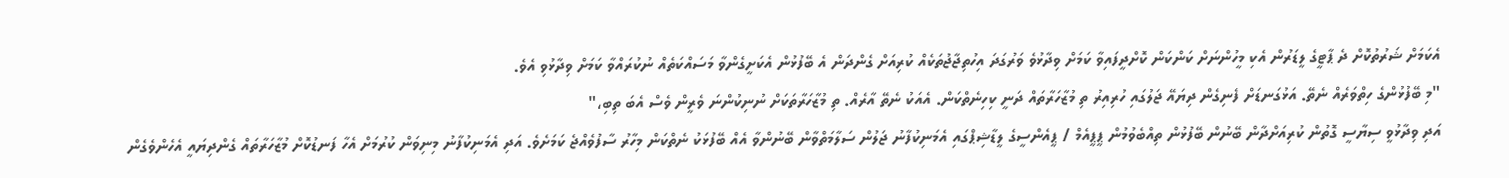އެކަމަށް ޝަރުތުކޮށް ދެ ޕާޓީގެ ލީޑަރުން އެކި މީހުންނަށް ކަންކަން ކޮށްދީފައިވާ ކަމަށް ވިދާޅުވެ ވަރުގަދަ އިހުތިޖާޖުތަކެއް ކުރިއަށް ގެންދަން އެ ބޭފުޅުން އެކަށީގެންވާ މަސައްކަތެއް ނުކުރައްވާ ކަމަށް ވިދާޅުވި އެވެ.
"މި ބޭފުޅުންގެ ހިތްވަރެއް ނެތޭ. އަޅުގަނޑަށް ފެނިގެން ދިޔައޭ ޖަލުގައި ހުރިއިރު ތި މުޒާހަރާތައް ދަނީ ކިހިނެތްކަން. އެއަކު ނެތޭ އާރެއް. ތި މުޒާހަރާތަކަށް ނުނިކުންނަ ވެރީން ވެސް އެބަ ތިބި،"
އަދި ވިދާޅުވީ ސިޔާސީ ގޮތުން ކުރިއަށްދާން ބޭނުން ބޭފުޅުން ތިއްބެވުމުން ޕީޕީއެމް / ޕީއެންސީގެ ލީޑާޝިޕްގައި އެމަނިކުފާނު ޖަލުން ސަލާމަތްވާން ބޭނުންވާ އެއް ބޭފުޅަކު ނެތްކަން މިހާރު ސާފުވެއްޖެ ކަމަށެވެ. އަދި އެމަނިކުފާނު މިނިވަން ކުރުމަށް އެހާ ފަނޑުކޮށް މުޒާހަރާތައް ގެންދިޔައީ އެހެންވެގެން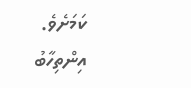ކަމަށެވެ.
އިންތިހާބު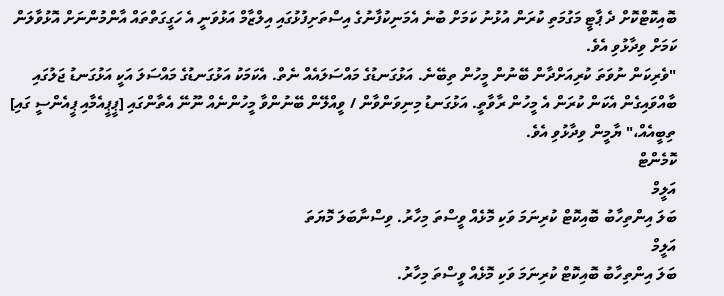ބޮއިކޮޓްކޮށް ދެ ޕާޓީ މަގުމަތި ކުރަން އުޅުނު ކަމަށް ބުނެ އެމަނިކުފާނުގެ އިސްތަށިފުޅުގައި އިލްޒާމް އަޅުވަނީ އެ ހަގީގަތްތައް އާންމުންނަށް އޮޅުވާލަން ކަމަށް ވިދާޅުވި އެވެ.
"ވެރިކަން ނުވަތަ ކުރިއަށްދާން ބޭނުން މީހުން ތިބޭނެ. އަޅުގަނޑުގެ މައްސަލައެއް ނެތް. އެކަމަކު އަޅުގަނޑުގެ މައްސަލަ އަކީ އަޅުގަނޑު ޖަލުގައި ބާއްވައިގެން އެކަން ކުރަން އެ މީހުން ރާވާތީ. އަޅުގަނޑު މިނިވަންވާން / ވީއްލޭން ބޭނުންވާ މީހުންނެއް ނޫނޭ އެތާންގައި [ޕީޕީއެމާއި ޕީއެންސީ ގައި] ތިބީއެއް،" ޔާމީން ވިދާޅުވި އެވެ.
ކޮމެންޓް
އަލީމް
ބަލަ އިންތިހާބު ބޮއިކޮޓް ކުރިނަމަ ވަކި މޮޅެއް ވީސްތަ މިހާރު. ވިސްނާބަލަ މޮޔަތަ
އަލީމް
ބަލަ އިންތިހާބު ބޮއިކޮޓް ކުރިނަމަ ވަކި މޮޅެއް ވީސްތަ މިހާރު.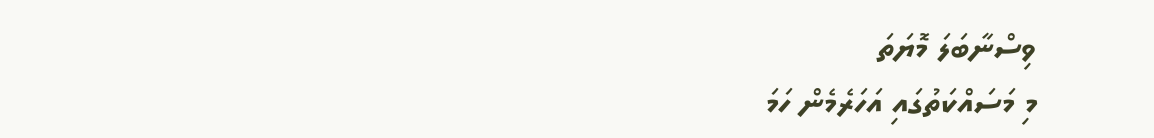ވިސްނާބަލަ މޮޔަތަ
މި މަސައްކަތުގައި އަހަރެމެން ހަމަ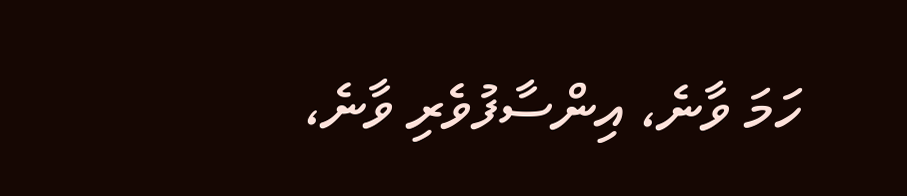ހަމަ ވާނެ، އިންސާފުވެރި ވާނެ،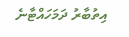އިތުބާރު ދަމަހައްޓާނެ